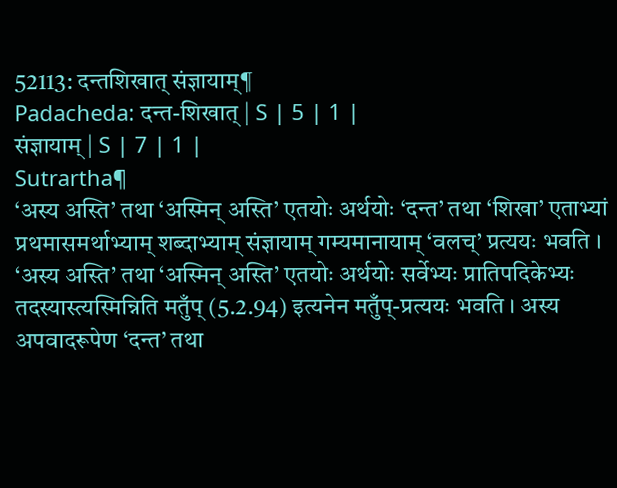52113: दन्तशिखात् संज्ञायाम्¶
Padacheda: दन्त-शिखात् | S | 5 | 1 |
संज्ञायाम् | S | 7 | 1 |
Sutrartha¶
‘अस्य अस्ति’ तथा ‘अस्मिन् अस्ति’ एतयोः अर्थयोः ‘दन्त’ तथा ‘शिखा’ एताभ्यां प्रथमासमर्थाभ्याम् शब्दाभ्याम् संज्ञायाम् गम्यमानायाम् ‘वलच्’ प्रत्ययः भवति ।
‘अस्य अस्ति’ तथा ‘अस्मिन् अस्ति’ एतयोः अर्थयोः सर्वेभ्यः प्रातिपदिकेभ्यः तदस्यास्त्यस्मिन्निति मतुँप् (5.2.94) इत्यनेन मतुँप्-प्रत्ययः भवति । अस्य अपवादरूपेण ‘दन्त’ तथा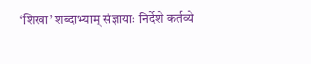‘शिखा’ शब्दाभ्याम् संज्ञायाः निर्देशे कर्तव्ये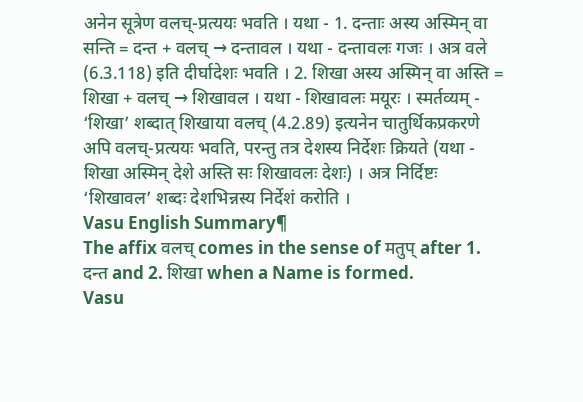अनेन सूत्रेण वलच्-प्रत्ययः भवति । यथा - 1. दन्ताः अस्य अस्मिन् वा सन्ति = दन्त + वलच् → दन्तावल । यथा - दन्तावलः गजः । अत्र वले (6.3.118) इति दीर्घादेशः भवति । 2. शिखा अस्य अस्मिन् वा अस्ति = शिखा + वलच् → शिखावल । यथा - शिखावलः मयूरः । स्मर्तव्यम् - ‘शिखा’ शब्दात् शिखाया वलच् (4.2.89) इत्यनेन चातुर्थिकप्रकरणे अपि वलच्-प्रत्ययः भवति, परन्तु तत्र देशस्य निर्देशः क्रियते (यथा - शिखा अस्मिन् देशे अस्ति सः शिखावलः देशः) । अत्र निर्दिष्टः ‘शिखावल’ शब्दः देशभिन्नस्य निर्देशं करोति ।
Vasu English Summary¶
The affix वलच् comes in the sense of मतुप् after 1. दन्त and 2. शिखा when a Name is formed.
Vasu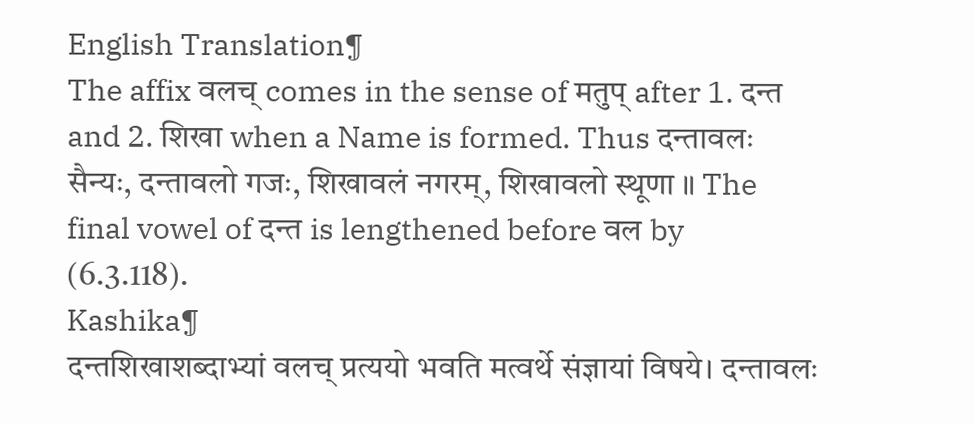English Translation¶
The affix वलच् comes in the sense of मतुप् after 1. दन्त and 2. शिखा when a Name is formed. Thus दन्तावलः सैन्यः, दन्तावलो गजः, शिखावलं नगरम्, शिखावलो स्थूणा ॥ The final vowel of दन्त is lengthened before वल by (6.3.118).
Kashika¶
दन्तशिखाशब्दाभ्यां वलच् प्रत्ययो भवति मत्वर्थे संज्ञायां विषये। दन्तावलः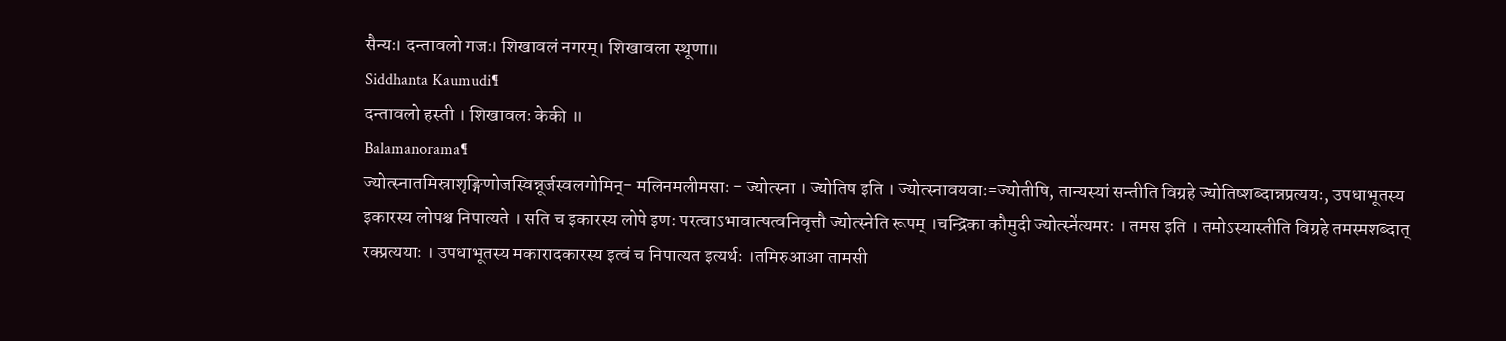सैन्यः। दन्तावलो गजः। शिखावलं नगरम्। शिखावला स्थूणा॥
Siddhanta Kaumudi¶
दन्तावलो हस्ती । शिखावलः केकी ॥
Balamanorama¶
ज्योत्स्नातमिस्राशृङ्गिणोजस्विन्नूर्जस्वलगोमिन्- मलिनमलीमसाः - ज्योत्स्ना । ज्योतिष इति । ज्योत्स्नावयवाः=ज्योतीषि, तान्यस्यां सन्तीति विग्रहे ज्योतिष्शब्दान्नप्रत्ययः, उपधाभूतस्य इकारस्य लोपश्च निपात्यते । सति च इकारस्य लोपे इणः परत्वाऽभावात्षत्वनिवृत्तौ ज्योत्स्नेति रूपम् ।चन्द्रिका कौमुदी ज्योत्स्ने॑त्यमरः । तमस इति । तमोऽस्यास्तीति विग्रहे तमस्मशब्दात् रक्प्रत्ययाः । उपधाभूतस्य मकारादकारस्य इत्वं च निपात्यत इत्यर्थः ।तमिरुआआ तामसी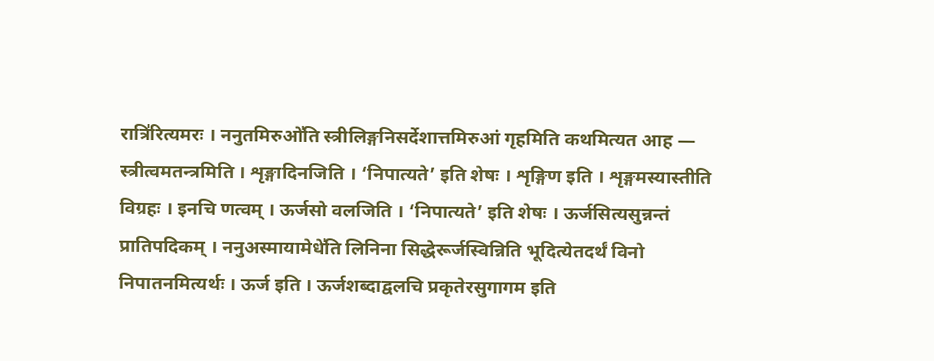रात्रि॑रित्यमरः । ननुतमिरुओ॑ति स्त्रीलिङ्गनिसर्देशात्तमिरुआं गृहमिति कथमित्यत आह — स्त्रीत्वमतन्त्रमिति । शृङ्गादिनजिति । ‘निपात्यते’ इति शेषः । शृङ्गिण इति । शृङ्गमस्यास्तीति विग्रहः । इनचि णत्वम् । ऊर्जसो वलजिति । ‘निपात्यते’ इति शेषः । ऊर्जसित्यसुन्नन्तं प्रातिपदिकम् । ननुअस्मायामेधे॑ति लिनिना सिद्धेरूर्जस्विन्निति भूदित्येतदर्थं विनो निपातनमित्यर्थः । ऊर्ज इति । ऊर्जशब्दाद्वलचि प्रकृतेरसुगागम इति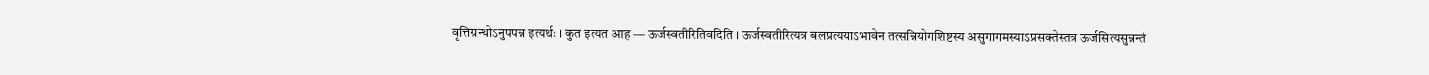वृत्तिग्रन्थोऽनुपपन्न इत्यर्थः । कुत इत्यत आह — ऊर्जस्वतीरितिवदिति । ऊर्जस्वतीरित्यत्र बलप्रत्ययाऽभावेन तत्सन्नियोगशिष्टस्य असुगागमस्याऽप्रसक्तेस्तत्र ऊर्जसित्यसुन्नन्तं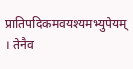प्रातिपदिकमवयश्यमभ्युपेयम् । तेनैव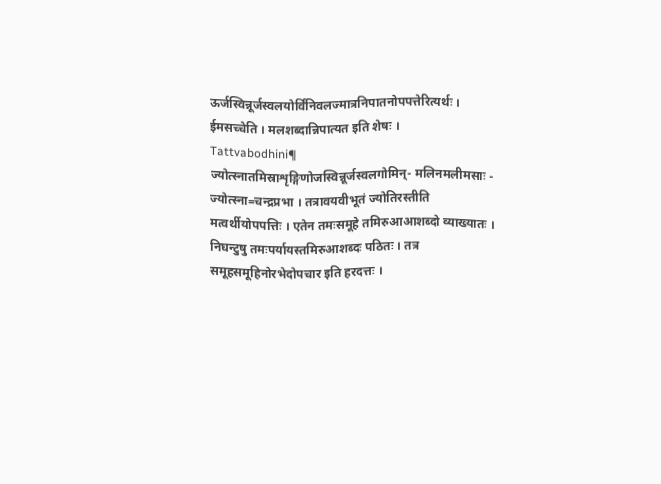ऊर्जस्विन्नूर्जस्वलयोर्विनिवलज्मात्रनिपातनोपपत्तेरित्यर्थः । ईमसच्चेति । मलशब्दान्निपात्यत इति शेषः ।
Tattvabodhini¶
ज्योत्स्नातमिस्राशृङ्गिणोजस्विन्नूर्जस्वलगोमिन्- मलिनमलीमसाः - ज्योत्स्ना=चन्द्रप्रभा । तत्रावयवीभूतं ज्योतिरस्तीति मत्वर्थीयोपपत्तिः । एतेन तमःसमूहे तमिरुआआशब्दो व्याख्यातः । निघन्टुषु तमःपर्यायस्तमिरुआशब्दः पठितः । तत्र समूहसमूहिनोरभेदोपचार इति हरदत्तः ।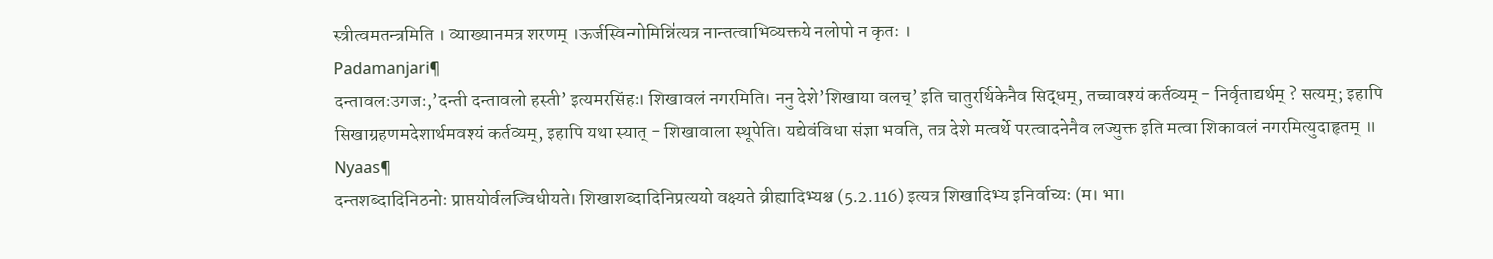स्त्रीत्वमतन्त्रमिति । व्याख्यानमत्र शरणम् ।ऊर्जस्विन्गोमिन्नि॑त्यत्र नान्तत्वाभिव्यक्तये नलोपो न कृतः ।
Padamanjari¶
दन्तावलःउगजः,’दन्ती दन्तावलो हस्ती’ इत्यमरसिंहः। शिखावलं नगरमिति। ननु देशे’शिखाया वलच्’ इति चातुरर्थिकेनैव सिद्धम्, तच्चावश्यं कर्तव्यम् - निर्वृताद्यर्थम् ? सत्यम्; इहापि सिखाग्रहणमदेशार्थमवश्यं कर्तव्यम्, इहापि यथा स्यात् - शिखावाला स्थूपेति। यद्येवंविधा संज्ञा भवति, तत्र देशे मत्वर्थे परत्वादनेनैव लज्युक्त इति मत्वा शिकावलं नगरमित्युदाहृतम् ॥
Nyaas¶
दन्तशब्दादिनिठनोः प्राप्तयोर्वलज्विधीयते। शिखाशब्दादिनिप्रत्ययो वक्ष्यते व्रीह्यादिभ्यश्च (5.2.116) इत्यत्र शिखादिभ्य इनिर्वाच्यः (म। भा।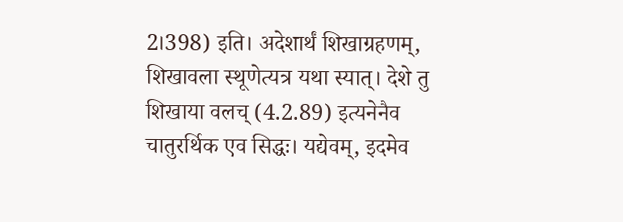2।398) इति। अदेशार्थं शिखाग्रहणम्, शिखावला स्थूणेत्यत्र यथा स्यात्। देशे तु शिखाया वलच् (4.2.89) इत्यनेनैव चातुरर्थिक एव सिद्धः। यद्येवम्, इदमेव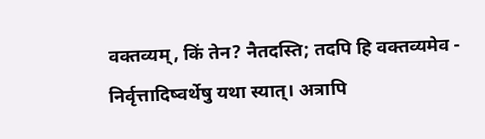वक्तव्यम्, किं तेन? नैतदस्ति; तदपि हि वक्तव्यमेव - निर्वृत्तादिष्वर्थेषु यथा स्यात्। अत्रापि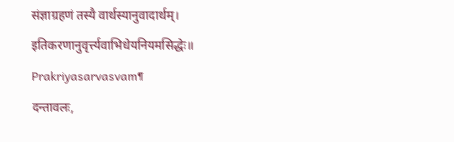संज्ञाग्रहणं तस्यै वार्थस्यानुवादार्थम्। इतिकरणानुवृर्त्त्यवाभिधेयनियमसिद्धेः॥
Prakriyasarvasvam¶
दन्तावलः,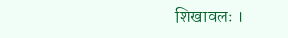शिखावलः ।